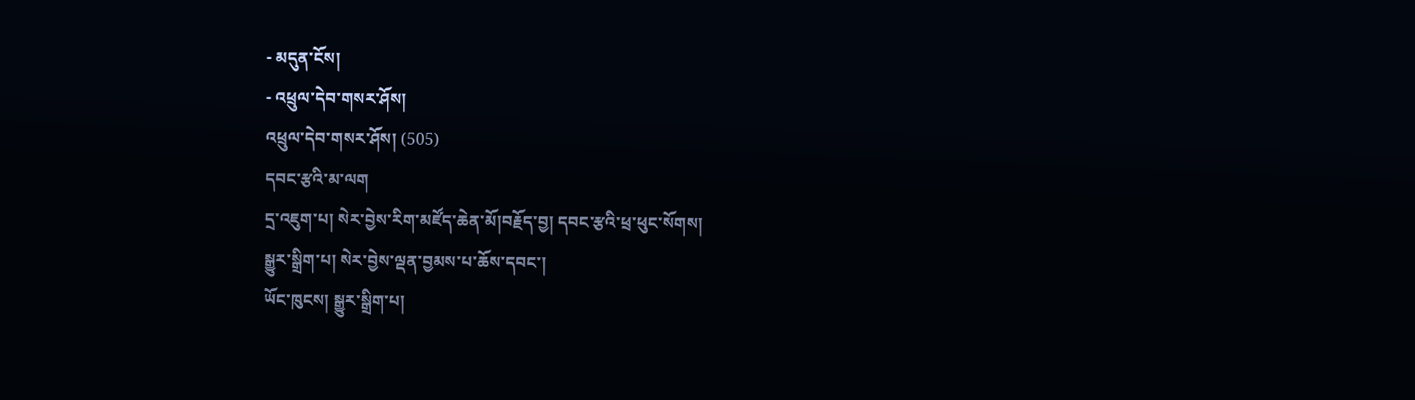- མདུན་ངོས།
- འཕྲུལ་དེབ་གསར་ཤོས།
འཕྲུལ་དེབ་གསར་ཤོས། (505)
དབང་རྩའི་མ་ལག
དྲ་འཇུག་པ། སེར་བྱེས་རིག་མཛོད་ཆེན་མོ།བརྗོད་བྱ། དབང་རྩའི་ཕྲ་ཕུང་སོགས།
སྒྱུར་སྒྲིག་པ། སེར་བྱེས་ལྡན་བྱམས་པ་ཆོས་དབང་།
ཡོང་ཁུངས། སྒྱུར་སྒྲིག་པ།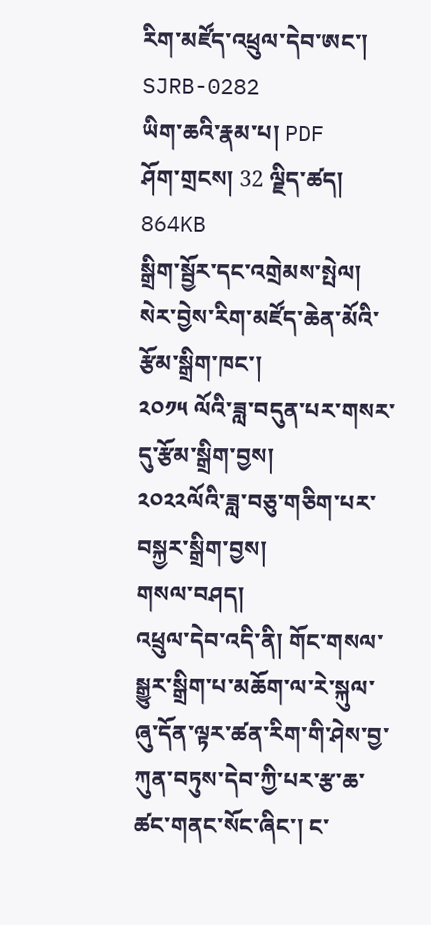རིག་མཛོད་འཕྲུལ་དེབ་ཨང་། SJRB-0282
ཡིག་ཆའི་རྣམ་པ། PDF
ཤོག་གྲངས། 32 ལྗིད་ཚད། 864KB
སྒྲིག་སྦྱོར་དང་འགྲེམས་སྤེལ། སེར་བྱེས་རིག་མཛོད་ཆེན་མོའི་རྩོམ་སྒྲིག་ཁང་།
༢༠༡༥ ལོའི་ཟླ་བདུན་པར་གསར་དུ་རྩོམ་སྒྲིག་བྱས།
༢༠༢༢ལོའི་ཟླ་བཅུ་གཅིག་པར་བསྐྱར་སྒྲིག་བྱས།
གསལ་བཤད།
འཕྲུལ་དེབ་འདི་ནི། གོང་གསལ་སྒྱུར་སྒྲིག་པ་མཆོག་ལ་རེ་སྐུལ་ཞུ་དོན་ལྟར་ཚན་རིག་གི་ཤེས་བྱ་ཀུན་བཏུས་དེབ་ཀྱི་པར་རྩ་ཆ་ཚང་གནང་སོང་ཞིང་། ང་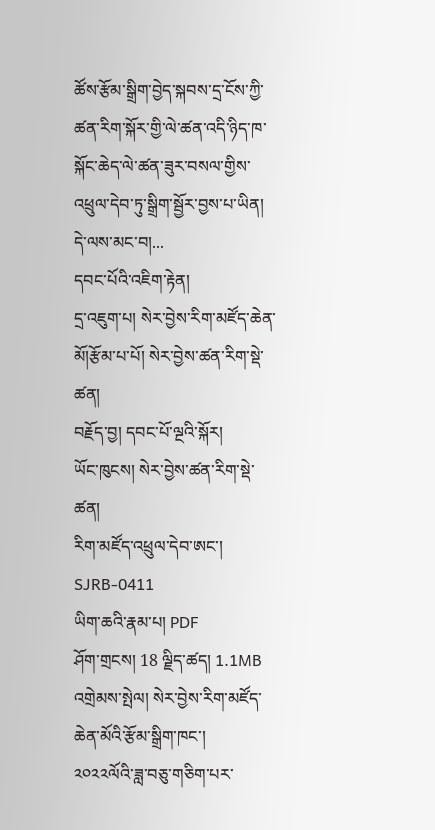ཚོས་རྩོམ་སྒྲིག་བྱེད་སྐབས་དྲ་ངོས་ཀྱི་ཚན་རིག་སྐོར་གྱི་ལེ་ཚན་འདི་ཉིད་ཁ་སྐོང་ཆེད་ལེ་ཚན་ཟུར་བསལ་གྱིས་འཕྲུལ་དེབ་ཏུ་སྒྲིག་སྦྱོར་བྱས་པ་ཡིན།
དེ་ལས་མང་བ།...
དབང་པོའི་འཇིག་རྟེན།
དྲ་འཇུག་པ། སེར་བྱེས་རིག་མཛོད་ཆེན་མོ།རྩོམ་པ་པོ། སེར་བྱེས་ཚན་རིག་སྡེ་ཚན།
བརྗོད་བྱ། དབང་པོ་ལྔའི་སྐོར།
ཡོང་ཁུངས། སེར་བྱེས་ཚན་རིག་སྡེ་ཚན།
རིག་མཛོད་འཕྲུལ་དེབ་ཨང་། SJRB-0411
ཡིག་ཆའི་རྣམ་པ། PDF
ཤོག་གྲངས། 18 ལྗིད་ཚད། 1.1MB
འགྲེམས་སྤེལ། སེར་བྱེས་རིག་མཛོད་ཆེན་མོའི་རྩོམ་སྒྲིག་ཁང་།
༢༠༢༢ལོའི་ཟླ་བཅུ་གཅིག་པར་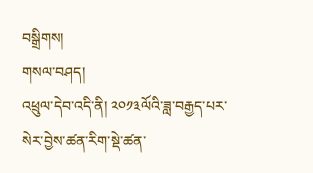བསྒྲིགས།
གསལ་བཤད།
འཕྲུལ་དེབ་འདི་ནི། ༢༠༡༣ལོའི་ཟླ་བརྒྱད་པར་སེར་བྱེས་ཚན་རིག་སྡེ་ཚན་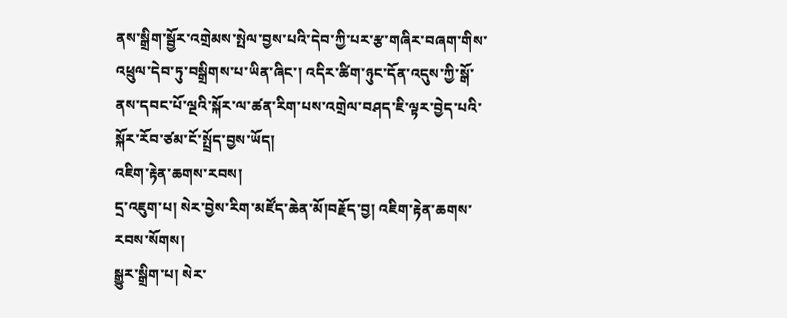ནས་སྒྲིག་སྦྱོར་འགྲེམས་སྤེལ་བྱས་པའི་དེབ་ཀྱི་པར་རྩ་གཞིར་བཞག་གིས་འཕྲུལ་དེབ་ཏུ་བསྒྲིགས་པ་ཡིན་ཞིང་། འདིར་ཚིག་ཉུང་དོན་འདུས་ཀྱི་སྒོ་ནས་དབང་པོ་ལྔའི་སྐོར་ལ་ཚན་རིག་པས་འགྲེལ་བཤད་ཇི་ལྟར་བྱེད་པའི་སྐོར་རོབ་ཙམ་ངོ་སྤྲོད་བྱས་ཡོད།
འཇིག་རྟེན་ཆགས་རབས།
དྲ་འཇུག་པ། སེར་བྱེས་རིག་མཛོད་ཆེན་མོ།བརྗོད་བྱ། འཇིག་རྟེན་ཆགས་རབས་སོགས།
སྒྱུར་སྒྲིག་པ། སེར་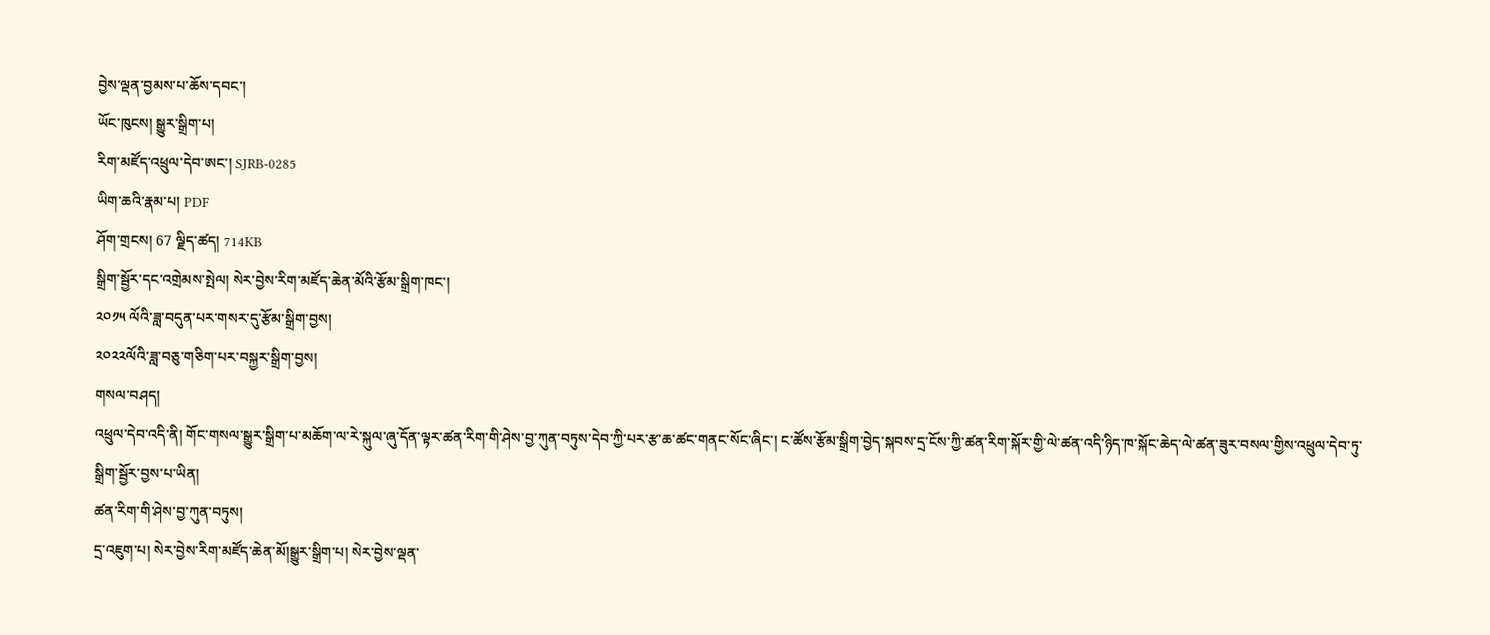བྱེས་ལྡན་བྱམས་པ་ཆོས་དབང་།
ཡོང་ཁུངས། སྒྱུར་སྒྲིག་པ།
རིག་མཛོད་འཕྲུལ་དེབ་ཨང་། SJRB-0285
ཡིག་ཆའི་རྣམ་པ། PDF
ཤོག་གྲངས། 67 ལྗིད་ཚད། 714KB
སྒྲིག་སྦྱོར་དང་འགྲེམས་སྤེལ། སེར་བྱེས་རིག་མཛོད་ཆེན་མོའི་རྩོམ་སྒྲིག་ཁང་།
༢༠༡༥ ལོའི་ཟླ་བདུན་པར་གསར་དུ་རྩོམ་སྒྲིག་བྱས།
༢༠༢༢ལོའི་ཟླ་བཅུ་གཅིག་པར་བསྐྱར་སྒྲིག་བྱས།
གསལ་བཤད།
འཕྲུལ་དེབ་འདི་ནི། གོང་གསལ་སྒྱུར་སྒྲིག་པ་མཆོག་ལ་རེ་སྐུལ་ཞུ་དོན་ལྟར་ཚན་རིག་གི་ཤེས་བྱ་ཀུན་བཏུས་དེབ་ཀྱི་པར་རྩ་ཆ་ཚང་གནང་སོང་ཞིང་། ང་ཚོས་རྩོམ་སྒྲིག་བྱེད་སྐབས་དྲ་ངོས་ཀྱི་ཚན་རིག་སྐོར་གྱི་ལེ་ཚན་འདི་ཉིད་ཁ་སྐོང་ཆེད་ལེ་ཚན་ཟུར་བསལ་གྱིས་འཕྲུལ་དེབ་ཏུ་སྒྲིག་སྦྱོར་བྱས་པ་ཡིན།
ཚན་རིག་གི་ཤེས་བྱ་ཀུན་བཏུས།
དྲ་འཇུག་པ། སེར་བྱེས་རིག་མཛོད་ཆེན་མོ།སྒྱུར་སྒྲིག་པ། སེར་བྱེས་ལྡན་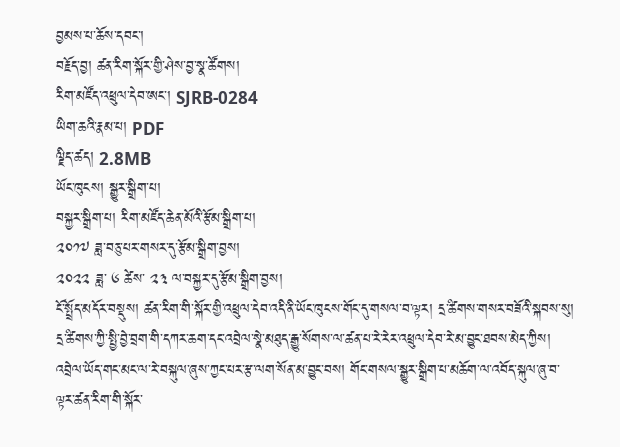བྱམས་པ་ཆོས་དབང་།
བརྗོད་བྱ། ཚན་རིག་སྐོར་གྱི་ཤེས་བྱ་སྣ་ཚོགས།
རིག་མཛོད་འཕྲུལ་དེབ་ཨང་། SJRB-0284
ཡིག་ཆའི་རྣམ་པ། PDF
ལྗིད་ཚད། 2.8MB
ཡོང་ཁུངས། སྒྱུར་སྒྲིག་པ།
བསྐྱར་སྒྲིག་པ། རིག་མཛོད་ཆེན་མོའི་རྩོམ་སྒྲིག་པ།
༢༠༡༧ ཟླ་བཅུ་པར་གསར་དུ་རྩོམ་སྒྲིག་བྱས།
༢༠༢༢ ཟླ་ ༦ ཚེས་ ༢༣ ལ་བསྐྱར་དུ་རྩོམ་སྒྲིག་བྱས།
ངོ་སྤྲོད་མདོར་བསྡུས། ཚན་རིག་གི་སྐོར་གྱི་འཕྲུལ་དེབ་འདི་ནི་ཡོང་ཁུངས་གོང་དུ་གསལ་བ་ལྟར། དྲ་ཚིགས་གསར་བཟོའི་སྐབས་སུ། དྲ་ཚིགས་ཀྱི་སྤྱི་བྱེ་བྲག་གི་དཀར་ཆག་དང་འབྲེལ་སྣེ་མཐུད་རྒྱུ་སོགས་ལ་ཚན་པ་རེ་རེར་འཕྲུལ་དེབ་རེ་མ་བྱུང་ཐབས་མེད་ཀྱིས། འབྲེལ་ཡོད་གང་མང་ལ་རེ་བསྐུལ་ཞུས་ཀྱང་པར་རྩ་ལག་སོན་མ་བྱུང་བས། གོང་གསལ་སྒྱུར་སྒྲིག་པ་མཆོག་ལ་འབོད་སྐུལ་ཞུ་བ་ལྟར་ཚན་རིག་གི་སྐོར་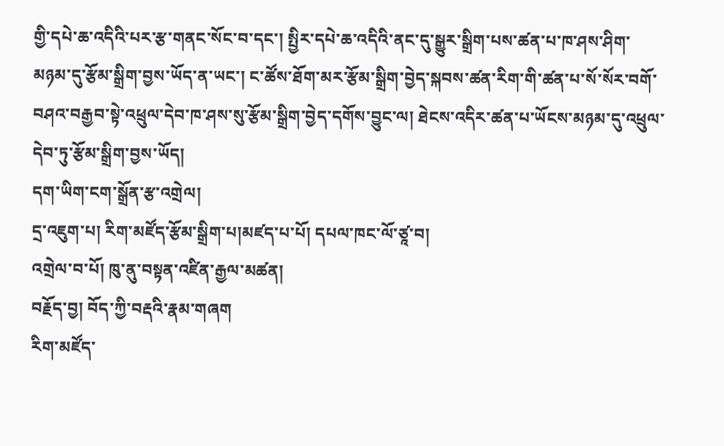གྱི་དཔེ་ཆ་འདིའི་པར་རྩ་གནང་སོང་བ་དང་། སྤྱིར་དཔེ་ཆ་འདིའི་ནང་དུ་སྒྱུར་སྒྲིག་པས་ཚན་པ་ཁ་ཤས་ཤིག་མཉམ་དུ་རྩོམ་སྒྲིག་བྱས་ཡོད་ན་ཡང་། ང་ཚོས་ཐོག་མར་རྩོམ་སྒྲིག་བྱེད་སྐབས་ཚན་རིག་གི་ཚན་པ་སོ་སོར་བགོ་བཤའ་བརྒྱབ་སྟེ་འཕྲུལ་དེབ་ཁ་ཤས་སུ་རྩོམ་སྒྲིག་བྱེད་དགོས་བྱུང་ལ། ཐེངས་འདིར་ཚན་པ་ཡོངས་མཉམ་དུ་འཕྲུལ་དེབ་ཏུ་རྩོམ་སྒྲིག་བྱས་ཡོད།
དག་ཡིག་ངག་སྒྲོན་རྩ་འགྲེལ།
དྲ་འཇུག་པ། རིག་མཛོད་རྩོམ་སྒྲིག་པ།མཛད་པ་པོ། དཔལ་ཁང་ལོ་ཙཱ་བ།
འགྲེལ་བ་པོ། ཁུ་ནུ་བསྟན་འཛིན་རྒྱལ་མཚན།
བརྗོད་བྱ། བོད་ཀྱི་བརྡའི་རྣམ་གཞག
རིག་མཛོད་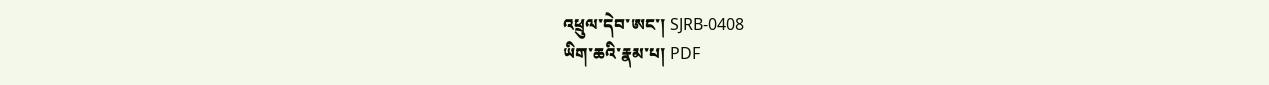འཕྲུལ་དེབ་ཨང་། SJRB-0408
ཡིག་ཆའི་རྣམ་པ། PDF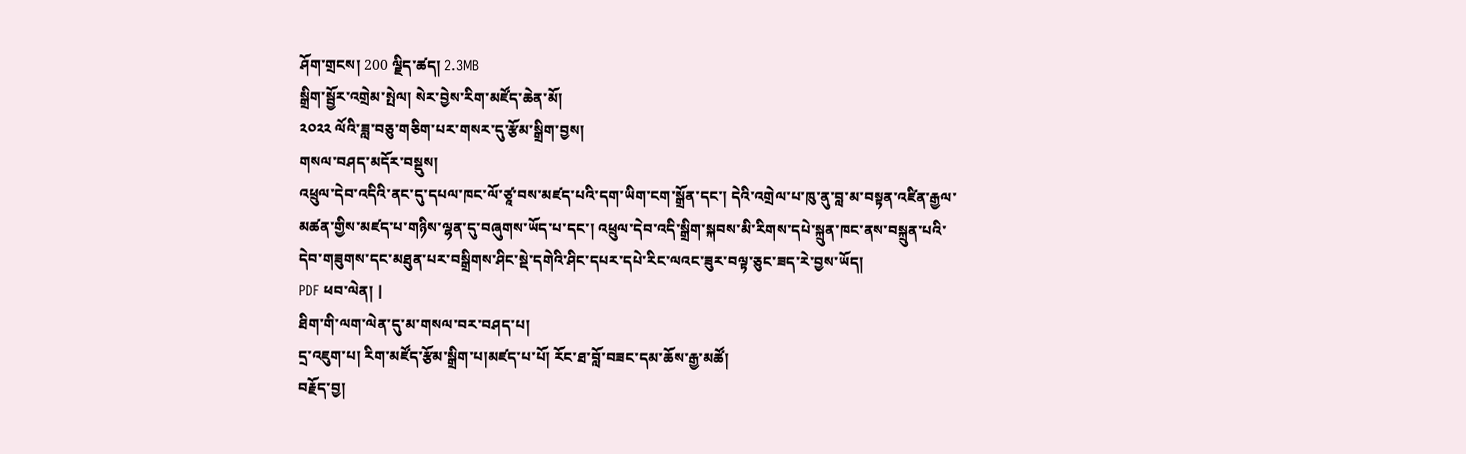ཤོག་གྲངས། 200 ལྗིད་ཚད། 2.3MB
སྒྲིག་སྦྱོར་འགྲེམ་སྤེལ། སེར་བྱེས་རིག་མཛོད་ཆེན་མོ།
༢༠༢༢ ལོའི་ཟླ་བཅུ་གཅིག་པར་གསར་དུ་རྩོམ་སྒྲིག་བྱས།
གསལ་བཤད་མདོར་བསྡུས།
འཕྲུལ་དེབ་འདིའི་ནང་དུ་དཔལ་ཁང་ལོ་ཙཱ་བས་མཛད་པའི་དག་ཡིག་ངག་སྒྲོན་དང་། དེའི་འགྲེལ་པ་ཁུ་ནུ་བླ་མ་བསྟན་འཛིན་རྒྱལ་མཚན་གྱིས་མཛད་པ་གཉིས་ལྷན་དུ་བཞུགས་ཡོད་པ་དང་། འཕྲུལ་དེབ་འདི་སྒྲིག་སྐབས་མི་རིགས་དཔེ་སྐྲུན་ཁང་ནས་བསྐྲུན་པའི་དེབ་གཟུགས་དང་མཐུན་པར་བསྒྲིགས་ཤིང་སྡེ་དགེའི་ཤིང་དཔར་དཔེ་རིང་ལའང་ཟུར་བལྟ་ཅུང་ཟད་རེ་བྱས་ཡོད།
PDF ཕབ་ལེན། |
ཐིག་གི་ལག་ལེན་དུ་མ་གསལ་བར་བཤད་པ།
དྲ་འཇུག་པ། རིག་མཛོད་རྩོམ་སྒྲིག་པ།མཛད་པ་པོ། རོང་ཐ་བློ་བཟང་དམ་ཆོས་རྒྱ་མཚོ།
བརྗོད་བྱ།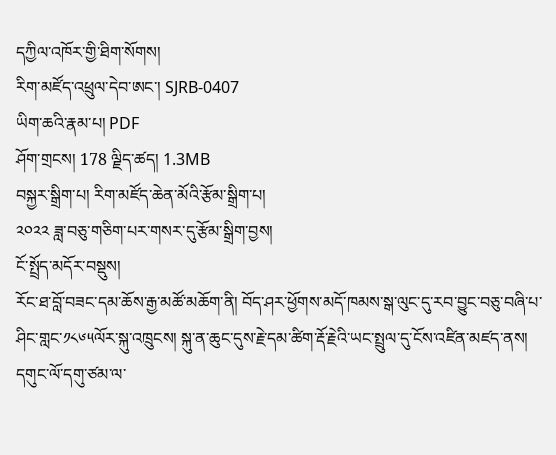དཀྱིལ་འཁོར་གྱི་ཐིག་སོགས།
རིག་མཛོད་འཕྲུལ་དེབ་ཨང་། SJRB-0407
ཡིག་ཆའི་རྣམ་པ། PDF
ཤོག་གྲངས། 178 ལྗིད་ཚད། 1.3MB
བསྐྱར་སྒྲིག་པ། རིག་མཛོད་ཆེན་མོའི་རྩོམ་སྒྲིག་པ།
༢༠༢༢ ཟླ་བཅུ་གཅིག་པར་གསར་དུ་རྩོམ་སྒྲིག་བྱས།
ངོ་སྤྲོད་མདོར་བསྡུས།
རོང་ཐ་བློ་བཟང་དམ་ཆོས་རྒྱ་མཚོ་མཆོག་ནི། བོད་ཤར་ཕྱོགས་མདོ་ཁམས་སྒ་ལུང་དུ་རབ་བྱུང་བཅུ་བཞི་པ་ཤིང་གླང་༡༨༦༥ལོར་སྐུ་འཁྲུངས། སྐུ་ན་ཆུང་དུས་རྗེ་དམ་ཚིག་རྡོ་རྗེའི་ཡང་སྤྲུལ་དུ་ངོས་འཛིན་མཛད་ནས། དགུང་ལོ་དགུ་ཙམ་ལ་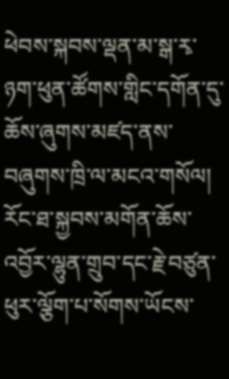ཕེབས་སྐབས་ལྡན་མ་སྒ་རྭ་ཉག་ཕུན་ཚོགས་གླིང་དགོན་དུ་ཆོས་ཞུགས་མཛད་ནས་བཞུགས་ཁྲི་ལ་མངའ་གསོལ། རོང་ཐ་སྐྱབས་མགོན་ཆོས་འབྱོར་ལྷུན་གྲུབ་དང་རྗེ་བཙུན་ཕུར་ལྕོག་པ་སོགས་ཡོངས་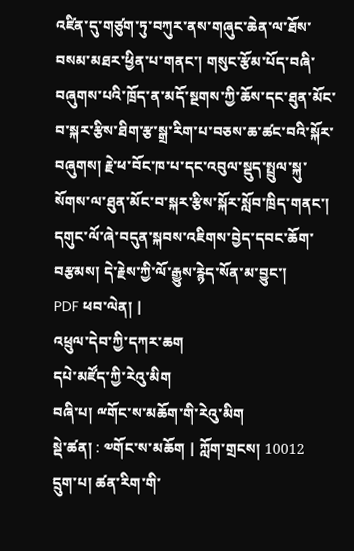འཛིན་དུ་གཙུག་ཏུ་བཀུར་ནས་གཞུང་ཆེན་ལ་ཐོས་བསམ་མཐར་ཕྱིན་པ་གནང་། གསུང་རྩོམ་པོད་བཞི་བཞུགས་པའི་ཁྲོད་ན་མདོ་སྔགས་ཀྱི་ཆོས་དང་ཐུན་མོང་བ་སྐར་རྩིས་ཐིག་རྩ་སྒྲ་རིག་པ་བཅས་ཆ་ཚང་བའི་སྐོར་བཞུགས། རྗེ་ཕ་བོང་ཁ་པ་དང་འབུལ་སྡུད་སྤྲུལ་སྐུ་སོགས་ལ་ཐུན་མོང་བ་སྐར་རྩིས་སྐོར་སློབ་ཁྲིད་གནང་། དགུང་ལོ་ཞེ་བདུན་སྐབས་འཇིགས་བྱེད་དབང་ཆོག་བརྩམས། དེ་རྗེས་ཀྱི་ལོ་རྒྱུས་རྙེད་སོན་མ་བྱུང་།
PDF ཕབ་ལེན། |
འཕྲུལ་དེབ་ཀྱི་དཀར་ཆག
དཔེ་མཛོད་ཀྱི་རེའུ་མིག
བཞི་པ། ྋགོང་ས་མཆོག་གི་རེའུ་མིག
སྡེ་ཚན། : ༧གོང་ས་མཆོག | ཀློག་གྲངས། 10012
དྲུག་པ། ཚན་རིག་གི་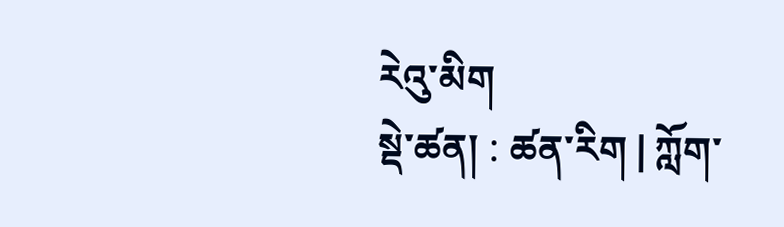རེའུ་མིག
སྡེ་ཚན། : ཚན་རིག | ཀློག་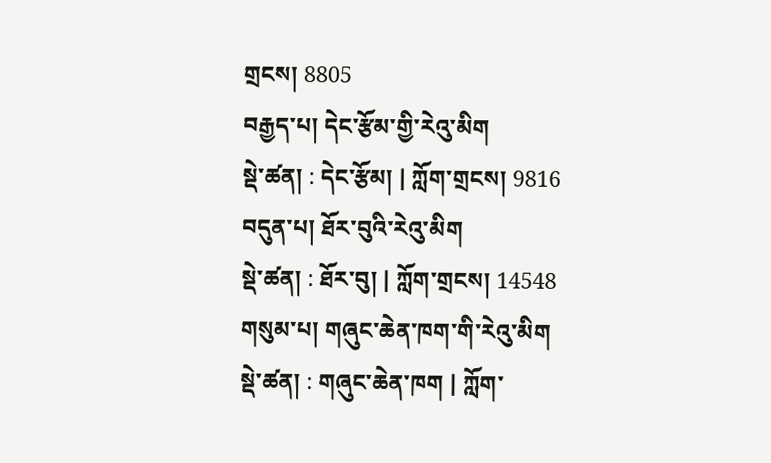གྲངས། 8805
བརྒྱད་པ། དེང་རྩོམ་གྱི་རེའུ་མིག
སྡེ་ཚན། : དེང་རྩོམ། | ཀློག་གྲངས། 9816
བདུན་པ། ཐོར་བུའི་རེའུ་མིག
སྡེ་ཚན། : ཐོར་བུ། | ཀློག་གྲངས། 14548
གསུམ་པ། གཞུང་ཆེན་ཁག་གི་རེའུ་མིག
སྡེ་ཚན། : གཞུང་ཆེན་ཁག | ཀློག་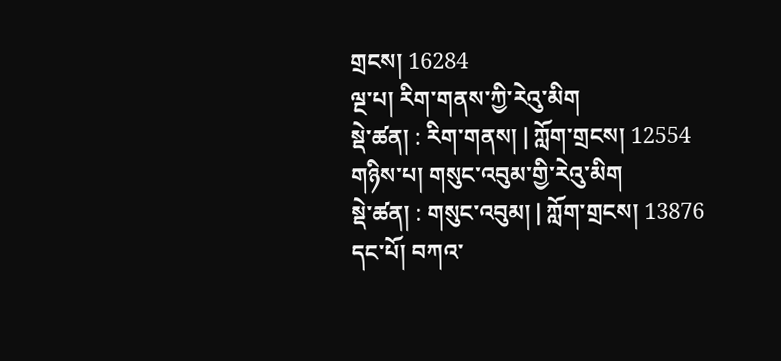གྲངས། 16284
ལྔ་པ། རིག་གནས་ཀྱི་རེའུ་མིག
སྡེ་ཚན། : རིག་གནས། | ཀློག་གྲངས། 12554
གཉིས་པ། གསུང་འབུམ་གྱི་རེའུ་མིག
སྡེ་ཚན། : གསུང་འབུམ། | ཀློག་གྲངས། 13876
དང་པོ། བཀའ་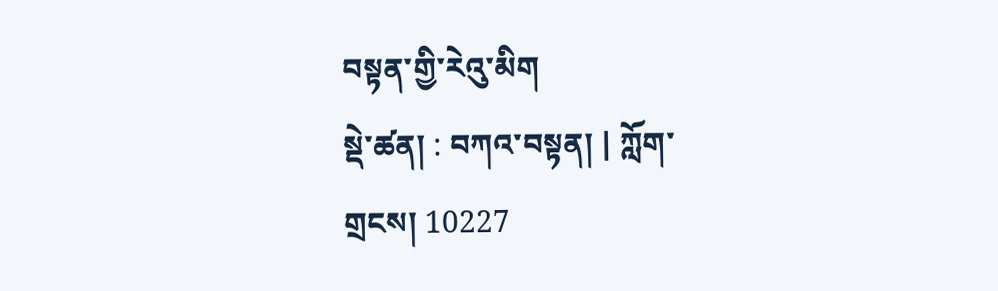བསྟན་གྱི་རེའུ་མིག
སྡེ་ཚན། : བཀའ་བསྟན། | ཀློག་གྲངས། 10227